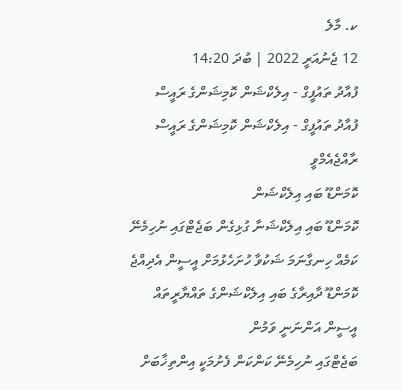ކ. މާލެ
12 ޖެނުއަރީ 2022 | ބުދަ 14:20
ފުއާދު ތައުފީގް - އިލެކްޝަން ކޮމިޝަންގެ ރައީސް
ފުއާދު ތައުފީގް - އިލެކްޝަން ކޮމިޝަންގެ ރައީސް
ރާއްޖެއެމްވީ
ކޮމަންޑޫ ބައި އިލެކްޝަން
ކޮމަންޑޫ ބައި އިލެކްޝަނާ ގުޅިގެން ބަޖެޓްގައި ނުހިމެނޭ ކަމެއް ހިނގާނަމަ ޝަކުވާ ހުށަހެޅުމަށް އީސީން އެދިއްޖެ
ކޮމަންޑޫ ދާއިރާގެ ބައި އިލެކްޝަންގެ ތައްޔާރީތައް އީސީން އަންނަނީ ވަމުން
ބަޖެޓްގައި ނުހިމެނޭ ކަންކަން ފެށުމަކީ އިންތިޚާބަށް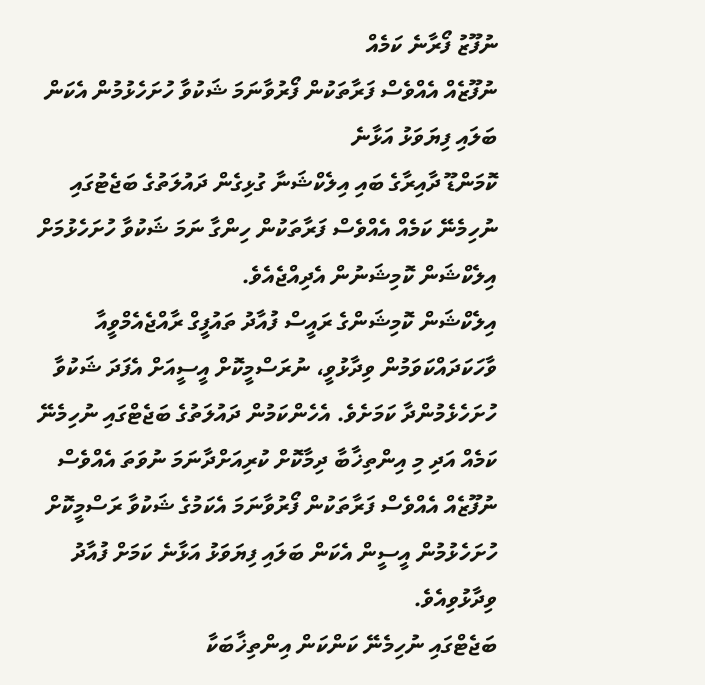ނުފޫޒު ފޯރާނެ ކަމެއް
ނުފޫޒެއް އެއްވެސް ފަރާތަކުން ފޯރުވާނަމަ ޝަކުވާ ހުށަހެޅުމުން އެކަން ބަލައި ފިޔަވަޅު އަޅާނެ
ކޮމަންޑޫ ދާއިރާގެ ބައި އިލެކްޝަނާ ގުޅިގެން ދައުލަތުގެ ބަޖެޓުގައި ނުހިމެނޭ ކަމެއް އެއްވެސް ފަރާތަކުން ހިންގާ ނަމަ ޝަކުވާ ހުށަހެޅުމަށް އިލެކްޝަން ކޮމިޝަނުން އެދިއްޖެއެވެ.
އިލެކްޝަން ކޮމިޝަންގެ ރައީސް ފުއާދު ތައުފީގް ރާއްޖެއެމްވީއާ ވާހަކަދައްކަވަމުން ވިދާޅުވީ، ނުރަސްމީކޮށް އީސީއަށް އެފަދަ ޝަކުވާ ހުށަހެޅެމުންދާ ކަމަށެވެ. އެހެންކަމުން ދައުލަތުގެ ބަޖެޓްގައި ނުހިމެނޭ ކަމެއް އަދި މި އިންތިޚާބާ ދިމާކޮށް ކުރިއަށްދާނަމަ ނުވަތަ އެއްވެސް ނުފޫޒެއް އެއްވެސް ފަރާތަކުން ފޯރުވާނަމަ އެކަމުގެ ޝަކުވާ ރަސްމީކޮށް ހުށަހެޅުމުން އީސީން އެކަން ބަލައި ފިޔަވަޅު އަޅާނެ ކަމަށް ފުއާދު ވިދާޅުވިއެވެ.
ބަޖެޓްގައި ނުހިމެނޭ ކަންކަން އިންތިޚާބަކާ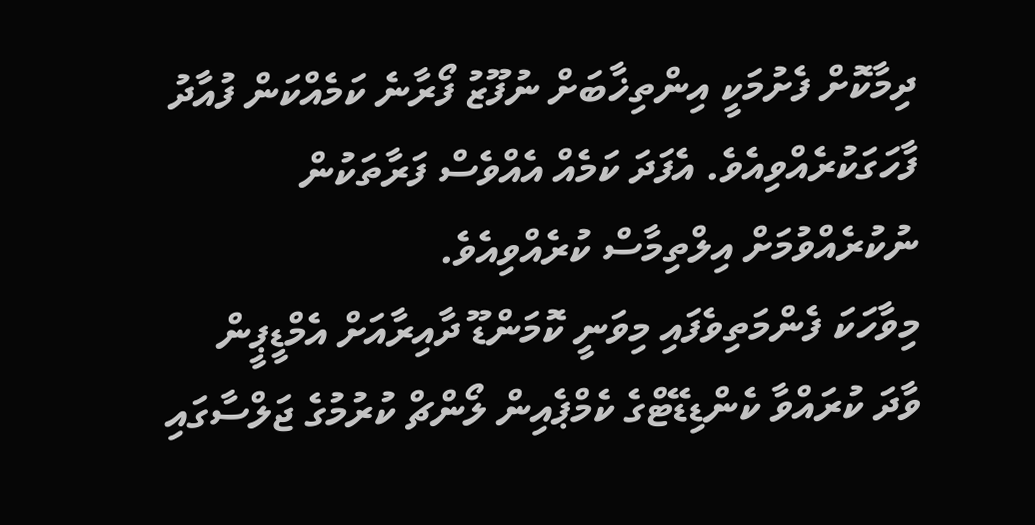ދިމާކޮށް ފެށުމަކީ އިންތިޚާބަށް ނުފޫޒު ފޯރާނެ ކަމެއްކަން ފުއާދު ފާހަގަކުރެއްވިއެވެ. އެފަދަ ކަމެއް އެއްވެސް ފަރާތަކުން ނުކުރެއްވުމަށް އިލްތިމާސް ކުރެއްވިއެވެ.
މިވާހަކަ ފެންމަތިވެފައި މިވަނީ ކޮމަންޑޫ ދާއިރާއަށް އެމްޑީޕީން ވާދަ ކުރައްވާ ކެންޑިޑޭޓްގެ ކެމްޕެއިން ލޯންޗް ކުރުމުގެ ޖަލްސާގައި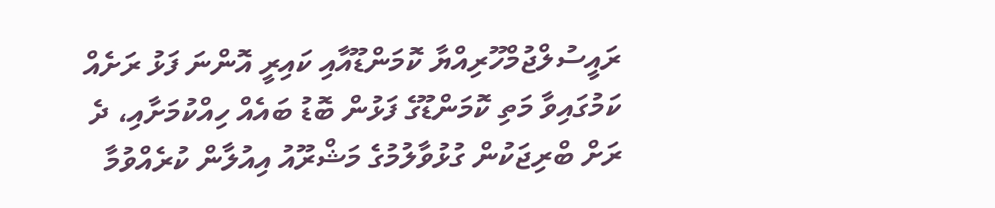ރައީސުލްޖުމްހޫރިއްޔާ ކޮމަންޑޫއާއި ކައިރީ އޮންނަ ފަޅު ރަށެއް ކަމުގައިވާ މަތި ކޮމަންޑޫގެ ފަޅުން ބޮޑު ބައެއް ހިއްކުމަށާއި، ދެ ރަށް ބްރިޖަކުން ގުޅުވާލުމުގެ މަޝްރޫއު އިއުލާން ކުރެއްވުމާ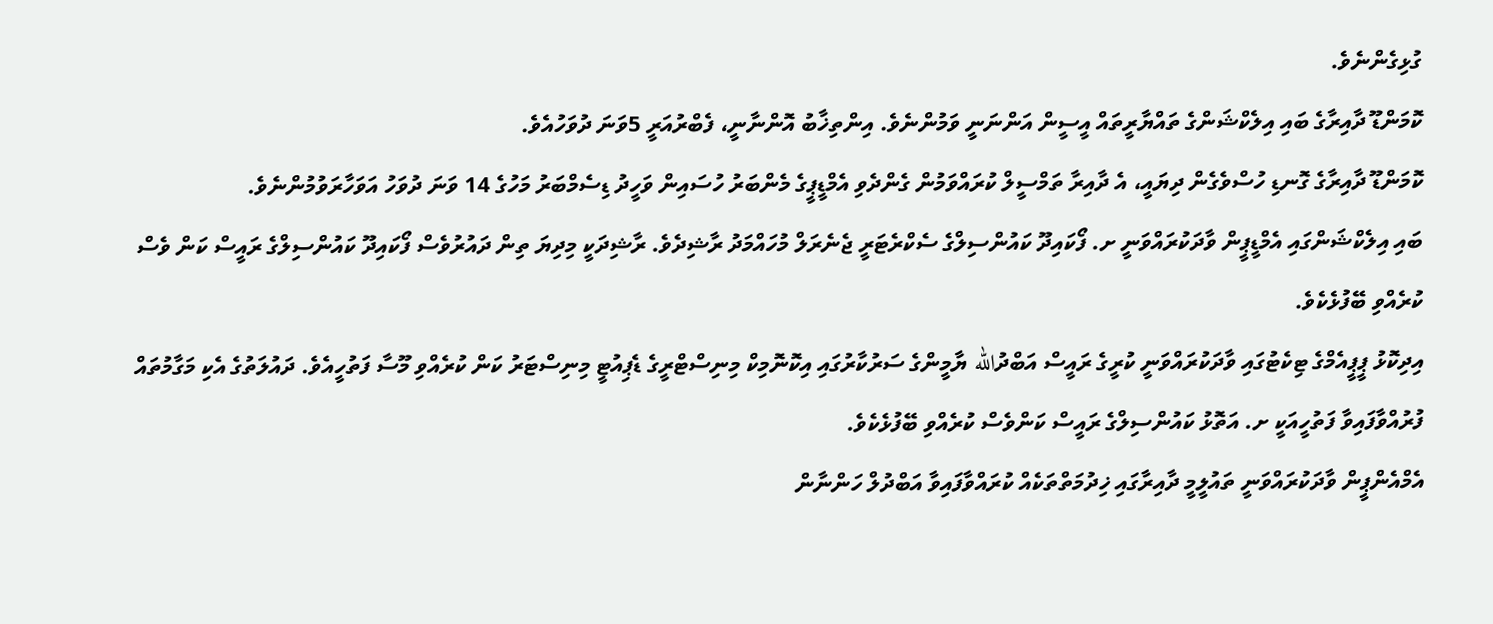ގުޅިގެންނެވެ.
ކޮމަންޑޫ ދާއިރާގެ ބައި އިލެކްޝަންގެ ތައްޔާރީތައް އީސީން އަންނަނީ ވަމުންނެވެ. އިންތިޚާބު އޮންނާނީ، ފެބްރުއަރީ 5ވަނަ ދުވަހުއެވެ.
ކޮމަންޑޫ ދާއިރާގެ ގޮނޑި ހުސްވެގެން ދިޔައީ، އެ ދާއިރާ ތަމްސީލް ކުރައްވަމުން ގެންދެވި އެމްޑީޕީގެ މެންބަރު ހުސައިން ވަހީދު ޑިސެމްބަރު މަހުގެ 14 ވަނަ ދުވަހު އަވަހާރަވުމުންނެވެ.
ބައި އިލެކްޝަންގައި އެމްޑީޕީން ވާދަކުރައްވަނީ ށ. ފޯކައިދޫ ކައުންސިލްގެ ސެކްރެޓަރީ ޖެނެރަލް މުހައްމަދު ރާޝިދެވެ. ރާޝިދަކީ މިދިޔަ ތިން ދައުރުވެސް ފޯކައިދޫ ކައުންސިލްގެ ރައީސް ކަން ވެސް ކުރެއްވި ބޭފުޅެކެވެ.
އިދިކޮޅު ޕީޕީއެމްގެ ޓިކެޓުގައި ވާދަކުރައްވަނީ ކުރީގެ ރައީސް އަބްދުالله ޔާމީންގެ ސަރުކާރުގައި އިކޮނޮމިކް މިނިސްޓްރީގެ ޑެޕިއުޓީ މިނިސްޓަރު ކަން ކުރެއްވި މޫސާ ފަތުހީއެވެ. ދައުލަތުގެ އެކި މަގާމުތައް ފުރުއްވާފައިވާ ފަތުހީއަކީ ށ. އަތޮޅު ކައުންސިލްގެ ރައީސް ކަންވެސް ކުރެއްވި ބޭފުޅެކެވެ.
އެމްއެންޕީން ވާދަކުރައްވަނީ ތައުލީމީ ދާއިރާގައި ޚިދުމަތްތަކެއް ކުރައްވާފައިވާ އަބްދުލް ހަންނާން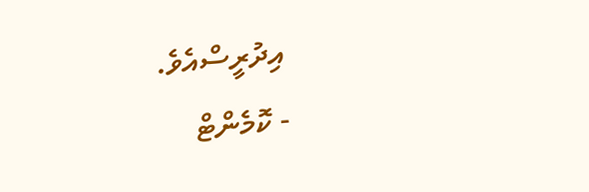އިދުރީސްއެވެ.
- ކޮމެންޓް